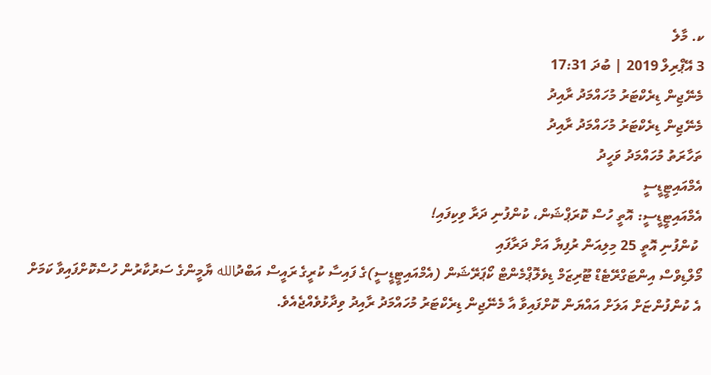ކ. މާލެ
3 އޭޕްރިލް 2019 | ބުދަ 17:31
މެނޭޖިން ޑިރެކްޓަރު މުހައްމަދު ރާއިދު
މެނޭޖިން ޑިރެކްޓަރު މުހައްމަދު ރާއިދު
ތަހާރަތު މުހައްމަދު ވަހީދު
އެމްއައިޓީޑީސީ
އެމްއައިޓީޑީސީ: އޮތީ ހުސް ކޮރަޕްޝަން، ކުންފުނި ދަރާ ވިކިފައި!
 ކުންފުނި އޮތީ 25 މިލިއަން ރުފިޔާ އަށް ދަރާފައި
މޯލްޑިވްސް އިންޓަގްރޭޓެޑް ޓޫރިޒަމް ޑިވެލޮޕްމެންޓް ކޯޕަރޭޝަން (އެމްއައިޓީޑީސީ)ގެ ފައިސާ ކުރީގެ ރައީސް އަބްދުالله ޔާމީންގެ ސަރުކާރުން ހުސްކޮށްފައިވާ ކަމަށް އެ ކުންފުންޏަށް އަލަށް އައްޔަން ކޮށްފައިވާ އާ މެނޭޖިން ޑިރެކްޓަރު މުހައްމަދު ރާއިދު ވިދާޅުވެއްޖެއެވެ.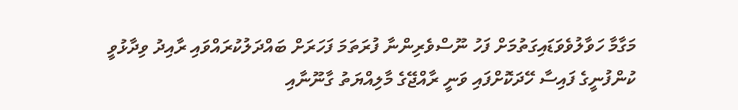މަގާމާ ހަވާލުވެވަޑައިގަތުމަށް ފަހު ނޫސްވެރިންނާ ފުރަތަމަ ފަހަރަށް ބައްދަލުކުރައްވައި ރާއިދު ވިދާޅުވީ ކުންފުނީގެ ފައިސާ ހޭދަކޮށްފައި ވަނީ ރާއްޖޭގެ މާލިއްޔަތު ގާނޫނާއި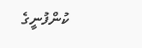ކުންފުނީގެ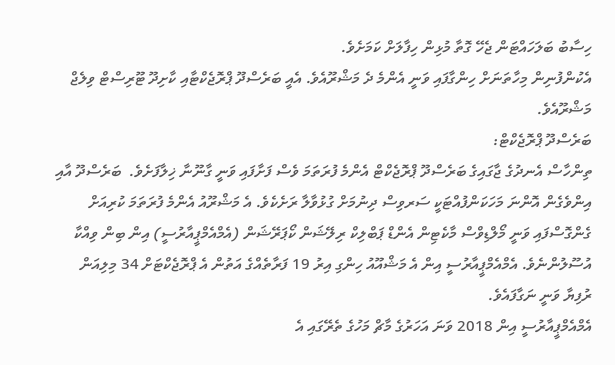ހިސާބު ބަލަހައްޓަން ޖެހޭ ގޮތާ މުޅިން ހިފާލަށް ކަމަށެވެ.
އެކުންފުނިން މިހާތަނަށް ހިންގާފައި ވަނީ އެންމެ ދެ މަޝްރޫއެވެ. އެއީ ބަރެސްދޫ ޕްރޮޖެކްޓާއި ކާށިދޫ ޓޫރިސްޓް ވިލެޖް މަޝްރޫއެވެ.
ބަރެސްދޫ ޕްރޮޖެކްޓް:
ތިންހާސް އެނދުގެ ޖާގައިގެ ބަރެސްދޫ ޕްރޮޖެކްޓް އެންމެ ފުރަތަމަ ވެސް ފަށާފައި ވަނީ ގާނޫނާ ޚިލާފަށެވެ.  ބަރެސްދޫ އާއި އިންވެގެން އޮންނަ މަހަކަންފުއްޓަކީ ސަރވިސް ދިނުމަށް ގުޅުވާލާ ރަށެކެވެ. އެ މަޝްރޫއު އެންމެ ފުރަތަމަ ކުރިއަށް ގެންގޮސްފައި ވަނީ މޯލްޑިވްސް މާކެޓިން އެންޑް ޕަބްލިކް ރިލޭޝަން ކޯޕަރޭޝަން (އެމްއެމްޕީއާރުސީ) އިން ބިން ވިއްކާ އުސޫލުންނެވެ. އެމްއެމްޕީއާރުސީ އިން އެ މަޝްއޫއު ހިންގި އިރު 19 ފަރާތެއްގެ އަތުން އެ ޕްރޮޖެކްޓަށް 34 މިލިއަން ރުފިޔާ ވަނީ ނަގާފައެވެ.
އެމްއެމްޕީއާރުސީ އިން 2018 ވަނަ އަހަރުގެ މާޗް މަހުގެ ތެރޭގައި އެ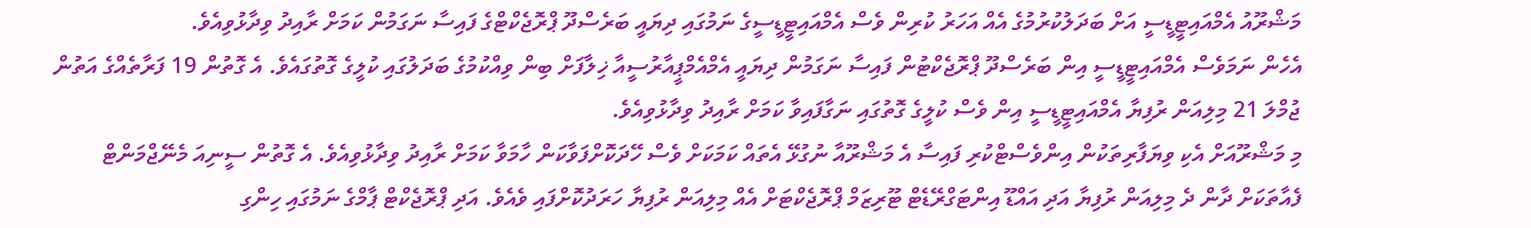މަޝްރޫއު އެމްއައިޓީޑީސީ އަށް ބަދަލުކުރުމުގެ އެއް އަހަރު ކުރިން ވެސް އެމްއައިޓީޑީސީގެ ނަމުގައި ދިޔައީ ބަރެސްދޫ ޕްރޮޖެކްޓްގެ ފައިސާ ނަގަމުން ކަމަށް ރާއިދު ވިދާޅުވިއެވެ.
އެހެން ނަމަވެސް އެމްއައިޓީޑީސީ އިން ބަރެސްދޫ ޕްރޮޖެކްޓުން ފައިސާ ނަގަމުން ދިޔައީ އެމްއެމްޕީއާރުސީއާ ޚިލާފަށް ބިން ވިއްކުމުގެ ބަދަލުގައި ކުލީގެ ގޮތުގައެވެ. އެ ގޮތުން 19 ފަރާތެއްގެ އަތުން ޖުމްލަ 21 މިލިއަން ރުފިޔާ އެމްއައިޓީޑީސީ އިން ވެސް ކުލީގެ ގޮތުގައި ނަގާފައިވާ ކަމަށް ރާއިދު ވިދާޅުވިއެވެ.
މި މަޝްރޫއަށް އެކި ވިޔަފާރިތަކުން އިންވެސްޓްކުރި ފައިސާ އެ މަޝްރޫއާ ނުގުޅޭ އެތައް ކަމަކަށް ވެސް ހޭދަކޮށްފަވާކަން ހާމަވާ ކަމަށް ރާއިދު ވިދާޅުވިއެވެ. އެ ގޮތުން ސީނިއަ މެނޭޖްމަންޓް ފެއާތަކަށް ދާން ދެ މިލިއަން ރުފިޔާ އަދި އައްޑޫ އިންޓަގްރޭޑެޓް ޓޫރިޒަމް ޕްރޮޖެކްޓަށް އެއް މިލިއަން ރުފިޔާ ހަރަދުކޮށްފައި ވެއެވެ. އަދި ޕްރޮޖެކްޓް ޕާމްގެ ނަމުގައި ހިންގި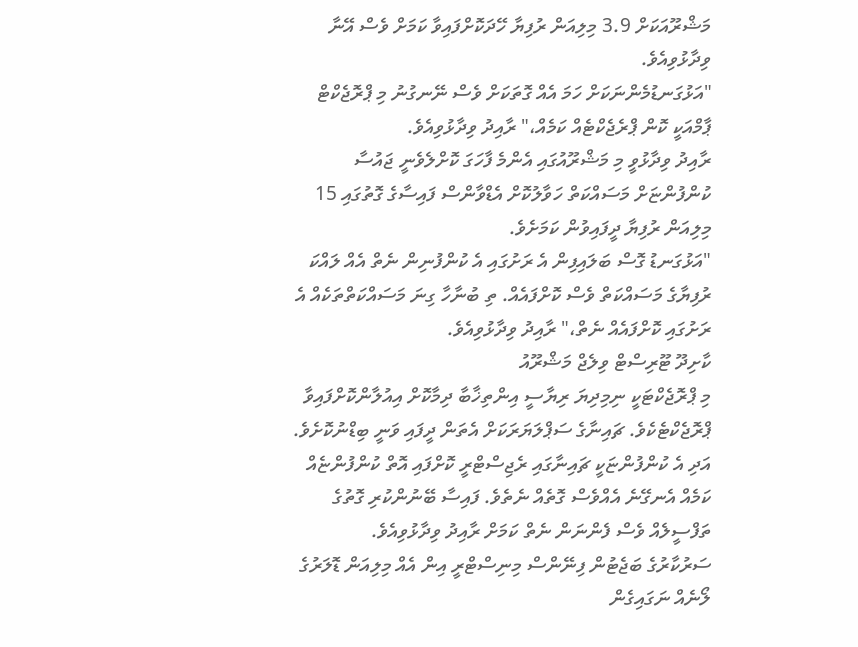މަޝްރޫއަކަށް 3.9 މިލިއަން ރުފިޔާ ހޭދަކޮށްފައިވާ ކަމަށް ވެސް އޭނާ ވިދާޅުވިއެވެ.
"އަޅުގަނޑުމެންނަކަށް ހަމަ އެއް ގޮތަކަށް ވެސް ނޭނގުނު މި ޕްރޮޖެކްޓް ޕާމްއަކީ ކޮން ޕްރެޖެކްޓެއް ކަމެއް،" ރާއިދު ވިދާޅުވިއެވެ.
ރާއިދު ވިދާޅުވީ މި މަޝްރޫއުގައި އެންމެ ފާހަގަ ކޮށްލެވެނީ ޖައުސާ ކުންފުންޏަށް މަސައްކަތް ހަވާލުކޮށް އެޑްވާންސް ފައިސާގެ ގޮތުގައި 15 މިލިއަން ރުފިޔާ ދީފައިވުން ކަމަށެވެ.
"އަޅުގަނޑު ގޮސް ބަލައިފިން އެ ރަށުގައި އެ ކުންފުނިން ނެތް އެއް ލައްކަ ރުފިޔާގެ މަސައްކަތް ވެސް ކޮށްފައެއް. ތި ބުނާހާ ގިނަ މަސައްކަތްތަކެއް އެ ރަށުގައި ކޮށްފައެއް ނެތް،" ރާއިދު ވިދާޅުވިއެވެ.
ކާށިދޫ ޓޫރިސްޓް ވިލެޖް މަޝްރޫއު
މި ޕްރޮޖެކްޓަކީ ނިމިދިޔަ ރިޔާސީ އިންތިޚާބާ ދިމާކޮށް އިއުލާންކޮށްފައިވާ ޕްރޮޖެކްޓެކެވެ. ޗައިނާގެ ސަޕްލަޔަރަކަށް އެތަން ދީފައި ވަނީ ބިޑްނުކޮށެވެ. އަދި އެ ކުންފުންޏަކީ ޗައިނާގައި ރެޖިސްޓްރީ ކޮށްފައި އޮތް ކުންފުންޏެއް ކަމެއް އެނގޭނެ އެއްވެސް ގޮތެއް ނެތެވެ. ފައިސާ ބޭނުންކުރި ގޮތުގެ ތަފްސީލެއް ވެސް ފެންނަން ނެތް ކަމަށް ރާއިދު ވިދާޅުވިއެވެ.
ސަރުކާރުގެ ބަޖެޓުން ފިނޭންސް މިނިސްޓްރީ އިން އެއް މިލިއަން ޑޮލަރުގެ ލޯނެއް ނަގައިގެން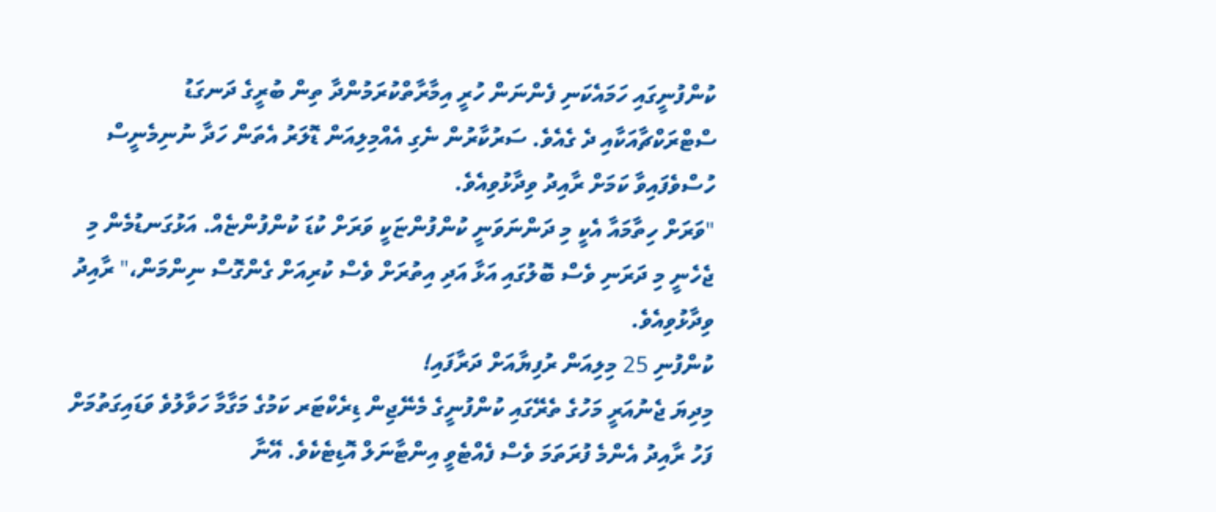ކުންފުނީގައި ހަމައެކަނި ފެންނަން ހުރީ އިމާރާތްކުރަމުންދާ ތިން ބުރީގެ ދަނގަޑު ސްޓްރަކްޗާއަކާއި ދެ ގެއެވެ. ސަރުކާރުން ނެގި އެއްމިލިއަން ޑޮލަރު އެތަން ހަދާ ނުނިމެނީސް ހުސްވެފައިވާ ކަމަށް ރާއިދު ވިދާޅުވިއެވެ.
"ވަރަށް ހިތާމައާ އެކީ މި ދަންނަވަނީ ކުންފުންޏަކީ ވަރަށް ކުޑަ ކުންފުންޏެއް. އަޅުގަނޑުމެން މި ޖެހެނީ މި ދަރަނި ވެސް ބޮލުގައި އަޅާ އަދި އިތުރަށް ވެސް ކުރިއަށް ގެންގޮސް ނިންމަން،" ރާއިދު ވިދާޅުވިއެވެ.
ކުންފުނި 25 މިލިއަން ރުފިޔާއަށް ދަރާފައި!
މިދިޔަ ޖެނުއަރީ މަހުގެ ތެރޭގައި ކުންފުނީގެ މެނޭޖިން ޑިރެކްޓަރ ކަމުގެ މަގާމާ ހަވާލުވެ ވަޑައިގަތުމަށް ފަހު ރާއިދު އެންމެ ފުރަތަމަ ވެސް ފެއްޓެވީ އިންޓާނަލް އޮޑިޓެކެވެ. އޭނާ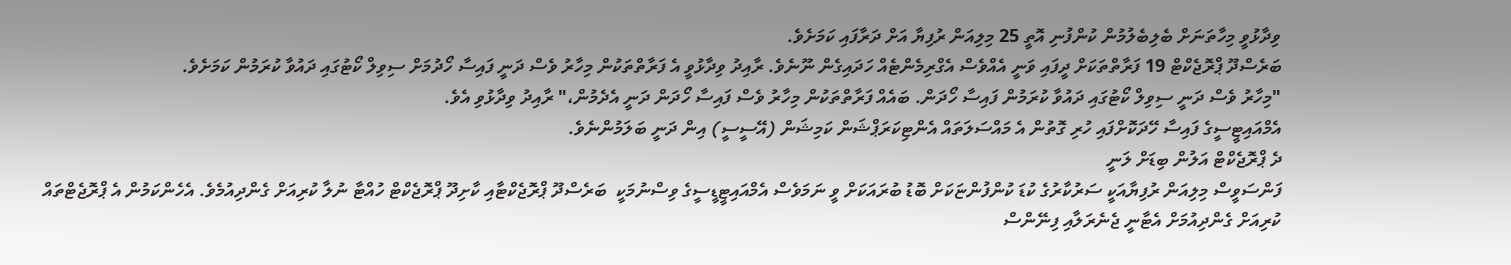ވިދާޅުވީ މިހާތަނަށް ބެލިބެލުމުން ކުންފުނި އޮތީ 25 މިލިއަން ރުފިޔާ އަށް ދަރާފައި ކަމަށެވެ.
ބަރެސްދޫ ޕްރޮޖެކްޓް 19 ފަރާތްތަކަށް ދީފައި ވަނީ އެއްވެސް އެގްރިމެންޓެއް ހަދައިގެން ނޫނެވެ. ރާއިދު ވިދާޅުވީ އެ ފަރާތްތަކުން މިހާރު ވެސް ދަނީ ފައިސާ ހޯދުމަށް ސިވިލް ކޯޓުގައި ދައުވާ ކުރަމުން ކަމަށެވެ.
"މިހާރު ވެސް ދަނީ ސިވިލް ކޯޓުގައި ދައުވާ ކުރަމުން ފައިސާ ހޯދަން. ބައެއް ފަރާތްތަކުން މިހާރު ވެސް ފައިސާ ހޯދަން ދަނީ އެދެމުން،" ރާއިދު ވިދާޅުވި އެވެ.
އެމްއައިޓީސީގެ ފައިސާ ހޭދަކޮށްފައި ހުރި ގޮތުން އެ މައްސަލަތައް އެންޓިކަރަޕްޝަން ކަމިޝަން (އޭސީސީ) އިން ދަނީ ބަލަމުންނެވެ.
ދެ ޕްރޮޖެކްޓް އަލުން ބިޑަށް ލަނީ
ފަންސަވީސް މިލިއަން ރުފިޔާއަކީ ސަރުކާރުގެ ކުޑަ ކުންފުންޏަކަށް ބޮޑު ބުރައަކަށް ވީ ނަމަވެސް އެމްއައިޓީޑީސީގެ ވިސްނުމަކީ  ބަރެސްދޫ ޕްރޮޖެކްޓާއި ކާށިދޫ ޕްރޮޖެކްޓް ހުއްޓާ ނުލާ ކުރިއަށް ގެންދިއުމެވެ. އެހެންކަމުން އެ ޕްރޮޖެޓްތައް ކުރިއަށް ގެންދިއުމަށް އެޓާނީ ޖެނެރަލާއި ފިނޭންސް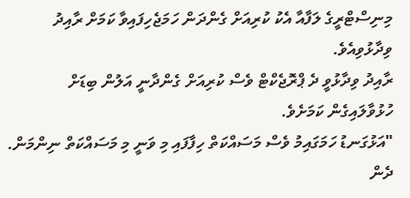މިނިސްޓްރީގެ ލަފާއާ އެކު ކުރިއަށް ގެންދަން ހަމަޖެހިފައިވާ ކަމަށް ރާއިދު ވިދާޅުވިއެވެ.
ރާއިދު ވިދާޅުވީ ދެ ޕްރޮޖެކްޓް ވެސް ކުރިއަށް ގެންދާނީ އަލުން ބިޑަށް ހުޅުވާލައިގެން ކަމަށެވެ.
"އަޅުގަނޑު ހަމަގައިމު ވެސް މަސައްކަތް ހިފާފައި މި ވަނީ މި މަސައްކަތް ނިންމަން. ދެން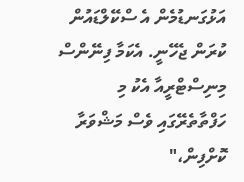އަޅުގަނޑުމެން އެ ސްކޭލްޑައުން ކުރަން ޖެހޭނީ. އެކަމާ ފިނޭންސް މިނިސްޓްރީއާ އެކު މި ހަފްތާތެރޭގައި ވެސް މަޝްވަރާ ކޮށްފިން،"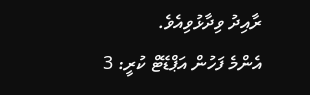ރާއިދު ވިދާޅުވިއެވެ.
އެންމެ ފަހުން އަޕްޑޭޓް ކުރީ: 3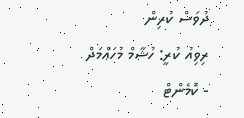ދުވަސް ކުރިން
ރިވިއު ކުރީ: ހުޝާމް މުހަޢްމަދް
- ކޮމެންޓް